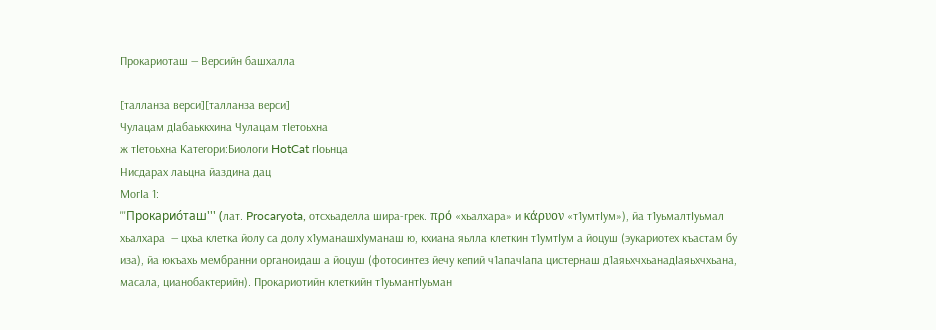Прокариоташ — Версийн башхалла

[талланза верси][талланза верси]
Чулацам дӀабаьккхина Чулацам тӀетоьхна
ж тӀетоьхна Категори:Биологи HotCat гӀоьнца
Нисдарах лаьцна йаздина дац
МогӀа 1:
'''Прокарио́таш''' (лат. Procaryota, отсхьаделла шира-грек. πρό «хьалхара» и κάρυον «т1умтӀум»), йа т1уьмалтӀуьмал хьалхара  — цхьа клетка йолу са долу х1уманашхӀуманаш ю, кхиана яьлла клеткин т1умтӀум а йоцуш (эукариотех къастам бу иза), йа юкъахь мембранни органоидаш а йоцуш (фотосинтез йечу кепий ч1апачӀапа цистернаш д1аяьхчхьанадӀаяьхчхьана, масала, цианобактерийн). Прокариотийн клеткийн т1уьмантӀуьман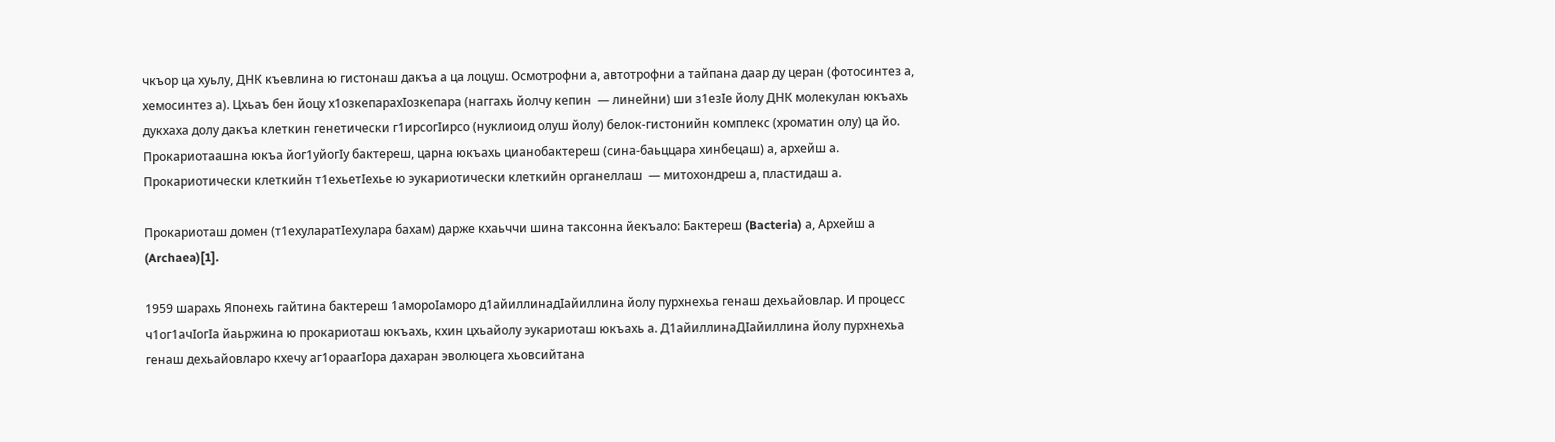чкъор ца хуьлу, ДНК къевлина ю гистонаш дакъа а ца лоцуш. Осмотрофни а, автотрофни а тайпана даар ду церан (фотосинтез а, хемосинтез а). Цхьаъ бен йоцу х1озкепарахӀозкепара (наггахь йолчу кепин  — линейни) ши з1езӀе йолу ДНК молекулан юкъахь дукхаха долу дакъа клеткин генетически г1ирсогӀирсо (нуклиоид олуш йолу) белок-гистонийн комплекс (хроматин олу) ца йо. Прокариотаашна юкъа йог1уйогӀу бактереш, царна юкъахь цианобактереш (сина-баьццара хинбецаш) а, архейш а. Прокариотически клеткийн т1ехьетӀехье ю эукариотически клеткийн органеллаш  — митохондреш а, пластидаш а.

Прокариоташ домен (т1ехуларатӀехулара бахам) дарже кхаьччи шина таксонна йекъало: Бактереш (Bacteria) а, Архейш а (Archaea)[1].

1959 шарахь Японехь гайтина бактереш 1амороӀаморо д1айиллинадӀайиллина йолу пурхнехьа генаш дехьайовлар. И процесс ч1ог1ачӀогӀа йаьржина ю прокариоташ юкъахь, кхин цхьайолу эукариоташ юкъахь а. Д1айиллинаДӀайиллина йолу пурхнехьа генаш дехьайовларо кхечу аг1ораагӀора дахаран эволюцега хьовсийтана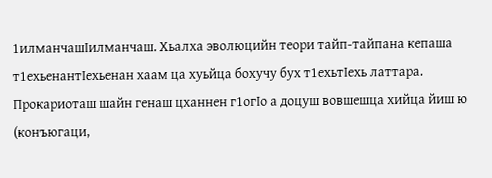1илманчашӀилманчаш. Хьалха эволюцийн теори тайп-тайпана кепаша т1ехьенантӀехьенан хаам ца хуьйца бохучу бух т1ехьтӀехь латтара. Прокариоташ шайн генаш цханнен г1огӀо а доцуш вовшешца хийца йиш ю (конъюгаци,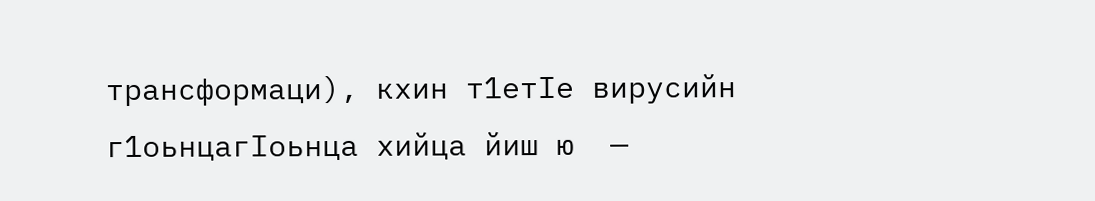трансформаци), кхин т1етӀе вирусийн г1оьнцагӀоьнца хийца йиш ю  —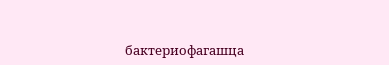бактериофагашца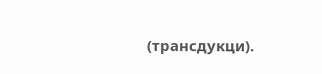(трансдукци).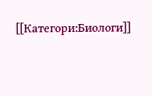[[Категори:Биологи]]